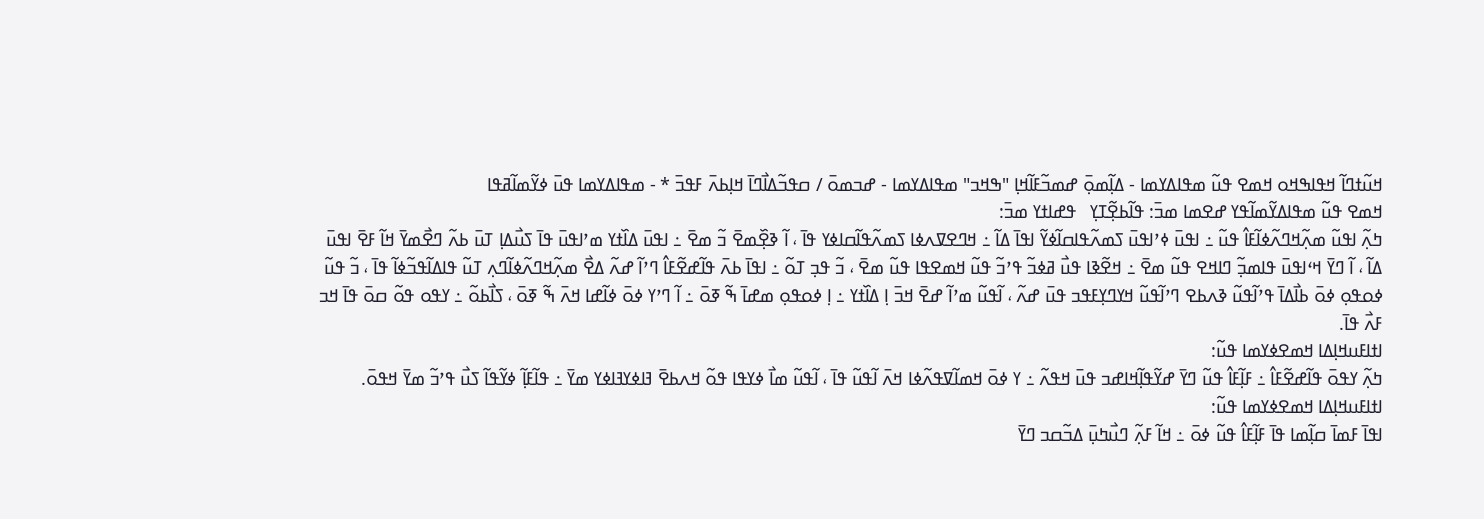ߞߎ߬ߙߣߊ߬ ߞߟߊߒߞߋ ߞߘߐ ߟߎ߬ ߘߟߊߡߌߘߊ - ߡߊ߲߬ߘߋ߲߫ ߝߘߏ߬ߓߊ߬ߞߊ߲ "ߒߞߏ" ߘߟߊߡߌߘߊ - ߝߏߘߋ߫ / ߛߟߏ߬ߡߊ߯ߣߊ߫ ߞߊ߲ߕߍ߫ ߓߟߏ߫ * - ߘߟߊߡߌߘߊ ߟߎ߫ ߦߌ߬ߘߊ߬ߥߟߊ
ߞߘߐ ߟߎ߬ ߘߟߊߡߌ߬ߘߊ߬ߟߌ ߝߐߘߊ ߘߏ߫: ߟߊ߬ߕߐ߲߬ߠߌ߲   ߟߝߊߙߌ ߘߏ߫:
ߤߍ߲߬ ߊߟߎ߬ ߘߍ߲߬ߞߣߍ߬ߦߊ߬ߓߊ߮ ߟߎ߬ ߸ ߊߟߎ߫ ߦߴߊߟߎ߫ ߖߘߍ߬ߟߊߛߊ߬ߦߌ߬ ߊߟߊ߫ ߡߊ߬ ߸ ߞߣߐߜߍߦߊ ߖߘߍ߬ߟߊ߬ߛߊߦߌ ߟߊ߫ ، ߊ߬ ߢߐ߲߰ߘߐ߫ ߏ߬ ߘߐ߫ ߸ ߊߟߎ߫ ߡߊ߰ߙߌ ߘߴߊߟߎ߫ ߟߊ߫ ߖߎ߯ߡߊ߲ ߠߎ߫ ߕߍ߬ ߣߐ߯ߘߌ߫ ߞߊ߬ ߓߐ߫ ߊߟߎ߫ ߡߊ߬ ، ߊ߬ ߣߌ߫ ߞߵߊߟߎ߫ ߟߊߘߏ߲߬ ߣߊߞߐ ߟߎ߬ ߘߐ߫ ߸ ߞߐ߬ߢߊ ߟߎ߯ ߥߦߏ߬ ߟߴߏ߬ ߟߎ߬ ߞߘߐߟߊ ߟߎ߬ ߘߐ߫ ، ߏ߬ ߟߏ߲ ߠߋ߬ ߸ ߊߟߊ߫ ߕߍ߫ ߟߊ߬ߝߐ߬ߓߊ߮ ߣߴߊ߬ ߝߍ߬ ߡߐ߯ ߘߍ߲߬ߞߣߍ߬ߦߊ߬ߣߍ߲ ߠߎ߬ ߟߊߡߊ߬ߟߏ߬ߦߊ߬ ߟߊ߫ ، ߏ߬ ߟߎ߬ ߦߋߟߋ߲ ߦߋ߫ ߕߊ߯ߡߊ߫ ߟߴߊ߬ߟߎ߬ ߢߍߕߐ ߣߴߊ߬ߟߎ߬ ߞߌߣߌ߲ߓߟߏ ߟߎ߫ ߝߍ߬ ، ߊ߬ߟߎ߬ ߘߴߊ߬ ߝߐ߫ ߞߏ߫ ߊ߲ ߡߊ߰ߙߌ ߸ ߊ߲ ߦߋߟߋ߲ ߘߝߊ߫ ߒ߬ ߧߋ߫ ߸ ߊ߬ ߣߴߌ ߦߋ߫ ߦߊ߬ߝߊ ߞߍ߫ ߒ߬ ߧߋ߫ ، ߖߊ߯ߕߋ߬ ߸ ߌߟߋ ߟߋ߬ ߛߋ߫ ߟߊ߫ ߞߏ ߓߍ߯ ߟߊ߫.
ߊߙߊߓߎߞߊ߲ߡߊ ߞߘߐߦߌߘߊ ߟߎ߬:
ߤߍ߲߬ ߌߟߋ߫ ߟߊ߬ߝߐ߬ߓߊ߮ ߸ ߓߊ߲߬ߓߊ߮ ߟߎ߬ ߣߌ߫ ߝߌ߬ߟߊ߲߬ߞߊߝߏ ߟߎ߫ ߞߟߍ߬ ߸ ߌ ߦߋ߫ ߞߘߊ߬ߜߟߍ߬ߦߊ ߞߍ߫ ߊ߬ߟߎ߬ ߟߊ߫ ، ߊ߬ߟߎ߬ ߘߊ߯ ߦߌߟߊ ߟߋ߬ ߞߍߕߐ߫ ߔߊߦߌߔߊߦߌ ߘߌ߫ ߸ ߟߊ߬ߓߊ߲߬ ߦߌ߬ߟߊ߬ ߖߎ߯ ߟߴߏ߬ ߘߌ߫ ߞߟߋ߫.
ߊߙߊߓߎߞߊ߲ߡߊ ߞߘߐߦߌߘߊ ߟߎ߬:
ߊߟߊ߫ ߓߘߊ߫ ߛߊ߲߬ߘߊ ߟߊ߫ ߓߊ߲߬ߓߊ߮ ߟߎ߬ ߦߋ߫ ߸ ߞߊ߬ ߓߍ߲߬ ߣߎ߯ߤߎ߲߫ ߡߏ߬ߛߏ ߣߌ߫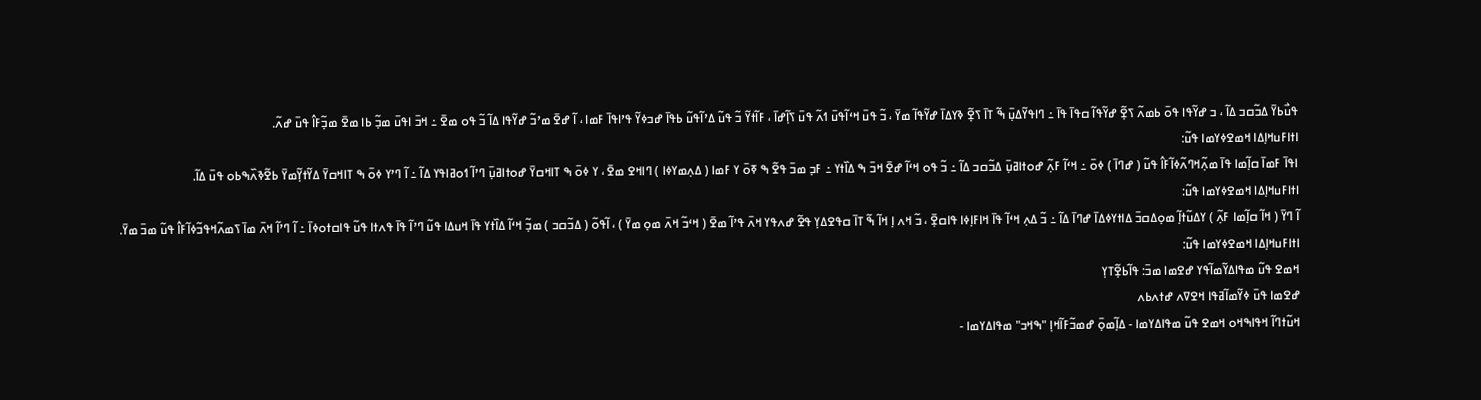ߟߎ߯ߕߌ߫ ߡߏ߬ߛߏ ߡߊ߬ ، ߏ ߝߌ߬ߟߊ ߟߋ߫ ߕߘߍ߬ ߖߐ߲߬ ߝߌ߬ߟߊ߬ ߛߟߊ߫ ߟߊ߫ ߸ ߣߊߟߌ߬ߡߎ߲߫ ߒ߬ ߠߊ߫ ߖߐ߲߬ ߢߌߡߊ߫ ߝߌ߬ߟߊ߬ ߘߌ߫ ، ߏ߬ ߟߎ߫ ߞߵߊ߬ߟߎ߫ ߗߍ߬ ߟߎ߫ ߖߊ߲߬ߝߊ߫ ، ߓߊ߬ߙߌ߬ ߏ߬ ߟߎ߬ ߡߴߊ߬ߟߎ߬ ߕߟߊ߫ ߝߏߦߌ߬ ߟߴߊߟߊ߫ ߓߘߊ ، ߊ߬ ߝߐ߫ ߘߴߏ߬ ߝߌ߬ߟߊ ߡߊ߬ ߏ߬ ߟߋ ߘߐ߫ ߸ ߞߏ߫ ߊߟߎ߫ ߘߏ߲߬ ߕߊ ߘߐ߫ ߘߏ߲߬ߓߊ߮ ߟߎ߫ ߝߍ߬.
ߊߙߊߓߎߞߊ߲ߡߊ ߞߘߐߦߌߘߊ ߟߎ߬:
ߊߟߊ߫ ߓߘߊ߫ ߛߊ߲߬ߘߊ ߟߊ߫ ߘߍ߲߬ߞߣߍ߬ߦߊ߬ߓߊ߮ ߟߎ߬ ( ߝߣߊ߫ ) ߦߋ߫ ߸ ߞߵߊ߬ ߓߍ߲߬ ߝߋߙߊߥߎ߲߫ ߡߏ߬ߛߏ ߡߊ߬ ߸ ߏ߬ ߟߋ ߞߵߊ߬ ߝߐ߫ ߞߏ߫ ߒ ߡߊ߰ߙߌ ߸ ߓߏ߲ ߘߏ߫ ߟߐ߬ ߒ ߧߋ߫ ߌ ߓߘߊ ( ߡߍ߲ߘߌߦߊ ) ߣߊߞߐ ߘߐ߫ ، ߌ ߦߋ߫ ߒ ߠߊߞߛߌ߫ ߝߋߙߊߥߎ߲߫ ߣߴߊ߬ ߗߋߥߊߟߌ ߡߊ߬ ߸ ߊ߬ ߣߴߌ ߦߋ߫ ߒ ߠߊߞߛߌ߫ ߡߌ߬ߙߌ߲߬ߘߌ߫ ߕߐ߬ߢߍ߰ߒߕߋ ߟߎ߫ ߡߊ߬.
ߊߙߊߓߎߞߊ߲ߡߊ ߞߘߐߦߌߘߊ ߟߎ߬:
ߊ߬ ߣߌ߫ ( ߞߊ߬ ߛߊ߲߬ߘߊ ߓߍ߲߬ ) ߌߡߎ߬ߙߊ߲߬ ߘߋ߲ߡߛߏ߫ ߡߊߙߌߦߡߊ߫ ߝߣߊ߫ ߡߊ߬ ߸ ߏ߬ ߡߍ߲ ߞߵߊ߬ ߟߊ߫ ߞߊߓߊ߲ߦߊ ߟߊߛߐ߲߫ ، ߏ߬ ߞߍ ߊ߲ ߞߊ߬ ߒ߬ ߠߊ߫ ߛߟߐߡߌ߲ ߟߐ߬ ߝߍߟߌ ߞߍ߫ ߟߴߊ߬ ߘߐ߫ ( ߞߵߏ߬ ߞߍ߫ ߘߋ߲ ߘߌ߫ ) ، ߊ߬ߟߋ߬ ( ߡߏ߬ߛߏ ) ߘߏ߲߬ ߞߵߊ߬ ߡߊ߰ߙߌ ߟߊ߫ ߞߎߡߊ ߟߎ߬ ߣߴߊ߬ ߟߊ߫ ߟߍߙߊ ߟߎ߬ ߟߊߛߙߋߦߊ߫ ߸ ߊ߬ ߣߴߊ߬ ߞߍ߫ ߘߊ߫ ߖߘߍ߬ߞߟߏ߬ߦߊ߬ߓߊ߮ ߟߎ߬ ߘߏ߫ ߘߌ߫.
ߊߙߊߓߎߞߊ߲ߡߊ ߞߘߐߦߌߘߊ ߟߎ߬:
ߞߘߐ ߟߎ߬ ߘߟߊߡߌ߬ߘߊ߬ߟߌ ߝߐߘߊ ߘߏ߫: ߟߊ߬ߕߐ߲߬ߠߌ߲
ߝߐߘߊ ߟߎ߫ ߦߌ߬ߘߊ߬ߥߟߊ ߞߐߜߍ ߝߙߍߕߍ
ߞߎ߬ߙߣߊ߬ ߞߟߊߒߞߋ ߞߘߐ ߟߎ߬ ߘߟߊߡߌߘߊ - ߡߊ߲߬ߘߋ߲߫ ߝߘߏ߬ߓߊ߬ߞߊ߲ "ߒߞߏ" ߘߟߊߡߌߘߊ -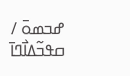ߝߏߘߋ߫ / ߛߟߏ߬ߡߊ߯ߣߊ߫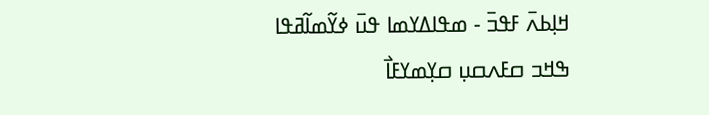ߞߊ߲ߕߍ߫ ߓߟߏ߫ - ߘߟߊߡߌߘߊ ߟߎ߫ ߦߌ߬ߘߊ߬ߥߟߊ
ߒߞߏ ߛߓߍߛߎ߲ ߛߌ߲ߘߌߓߊ߯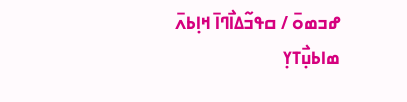ߝߏߘߋ߫ / ߛߟߏ߬ߡߊ߯ߣߊ߫ ߞߊ߲ߕߍ߫
ߘߊߕߎ߲߯ߠߌ߲